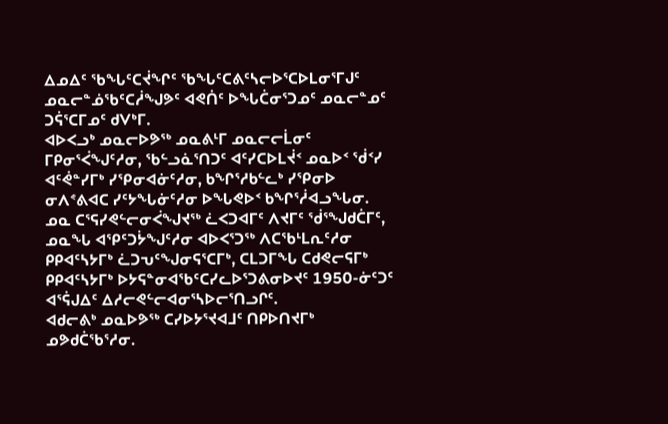ᐃᓄᐃᑦ ᖃᖓᑦᑕᔫᖏᑦ ᖃᖓᑦᑕᕕᑦᓴᓕᐅᕐᑕᐅᒪᓂᕐᒥᒍᑦ ᓄᓇᓕᓐᓅᖃᑦᑕᓲᖑᕗᑦ ᐊᕙᑏᑦ ᐅᖓᑖᓂᕐᑐᓄᑦ ᓄᓇᓕᓐᓄᑦ ᑐᕌᕐᑕᒥᓄᑦ ᑯᐯᒃᒥ.
ᐊᐅᐸᓗᒃ ᓄᓇᓕᐅᕗᖅ ᓄᓇᕕᒻᒥ ᓄᓇᓕᓕᒫᓂᑦ ᒥᑭᓂᕐᐹᖑᑦᓱᓂ, ᖃᓪᓗᓈᕐᑎᑐᑦ ᐊᑦᓯᑕᐅᒪᔫᑉ ᓄᓇᐅᑉ ᖂᑉᓯ ᐊᑦᕚᓐᓯᒥᒃ ᓯᕿᓂᐊᓃᑦᓱᓂ, ᑲᖏᕐᓱᑲᓪᓚᒃ ᓯᕿᓂᐅ ᓂᐱᕝᕕᐊᑕ ᓯᑦᔭᖓᓃᑦᓱᓂ ᐅᖓᕙᐅᑉ ᑲᖏᕐᓲᐊᓗᖓᓂ. ᓄᓇ ᑕᕐᕋᓯᕙᓪᓕᓂᐹᖑᔪᖅ ᓛᐸᑐᐊᒥᑦ ᐱᔪᒥᑦ ᖂᕐᖑᑯᑖᒥᑦ, ᓄᓇᖓ ᐊᕿᑦᑐᔮᖑᑦᓱᓂ ᐊᐅᐸᕐᑐᖅ ᐱᑕᖃᒻᒪᕆᑦᓱᓂ ᑭᑭᐊᑦᓴᔭᒥᒃ ᓛᑐᕃᑦᖑᓂᕋᕐᑕᒥᒃ, ᑕᒪᑐᒥᖓ ᑕᑯᕙᓕᕋᒥᒃ ᑭᑭᐊᑦᓴᔭᒥᒃ ᐅᔭᕋᓐᓂᐊᖃᑦᑕᓯᓚᐅᕐᑐᕕᓂᐅᔪᑦ 1950-ᓃᑦᑐᑦ ᐊᕐᕌᒍᐃᑦ ᐃᓱᓕᕙᓪᓕᐊᓂᕐᓴᐅᓕᕐᑎᓗᒋᑦ.
ᐊᑯᓕᕕᒃ ᓄᓇᐅᕗᖅ ᑕᓯᐅᔭᕐᔪᐊᒧᑦ ᑎᑭᐅᑎᔪᒥᒃ ᓄᕗᑯᑖᖃᕐᓱᓂ.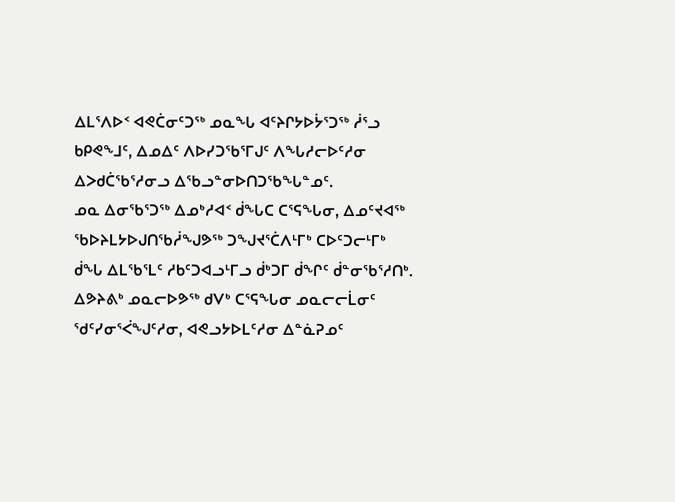ᐃᒪᕐᐱᐅᑉ ᐊᕙᑖᓂᑦᑐᖅ ᓄᓇᖓ ᐊᑦᔨᒋᔭᐅᔮᕐᑐᖅ ᓲᕐᓗ ᑲᑭᕙᖕᒧᑦ, ᐃᓄᐃᑦ ᐱᐅᓯᑐᖃᕐᒥᒍᑦ ᐱᖓᓱᓕᐅᑦᓱᓂ ᐃᐳᑯᑖᖃᕐᓱᓂᓗ ᐃᖃᓗᓐᓂᐅᑎᑐᖃᖓᓐᓄᑦ.
ᓄᓇ ᐃᓂᖃᕐᑐᖅ ᐃᓄᒃᓱᐊᑉ ᑰᖓᑕ ᑕᕐᕋᖓᓂ, ᐃᓄᑦᔪᐊᖅ ᖃᐅᔨᒪᔭᐅᒍᑎᖃᓲᖑᕗᖅ ᑐᖑᔪᕐᑖᐱᒻᒥᒃ ᑕᐅᑦᑐᓕᒻᒥᒃ ᑰᖓ ᐃᒪᖃᕐᒪᑦ ᓱᑲᑦᑐᐊᓗᒻᒥᓗ ᑰᒃᑐᒥ ᑰᖏᑦ ᑰᓐᓂᖃᕐᓱᑎᒃ.
ᐃᕗᔨᕕᒃ ᓄᓇᓕᐅᕗᖅ ᑯᐯᒃ ᑕᕐᕋᖓᓂ ᓄᓇᓕᓕᒫᓂᑦ ᖁᑦᓯᓂᕐᐹᖑᑦᓱᓂ, ᐊᕙᓗᔭᐅᒪᑦᓱᓂ ᐃᓐᓈᕈᓄᑦ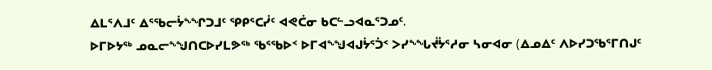ᐃᒪᕐᐱᒧᑦ ᐃᕐᖃᓕᔮᖕᖏᑐᒧᑦ ᕿᑭᕐᑕᓰᑦ ᐊᕙᑖᓂ ᑲᑕᓪᓗᐊᓇᕐᑐᓄᑦ.
ᐅᒥᐅᔭᖅ ᓄᓇᓕᖕᖑᑎᑕᐅᓯᒪᕗᖅ ᖃᕐᖃᐅᑉ ᐅᒥᐊᖕᖑᐊᒍᔮᕐᑑᑉ ᐳᓯᖕᖓᔫᔮᕐᓱᓂ ᓴᓂᐊᓂ (ᐃᓄᐃᑦ ᐱᐅᓯᑐᖃᕐᒥᑎᒍᑦ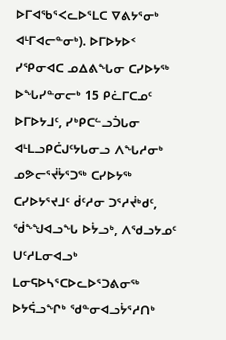ᐅᒥᐊᖃᕐᐸᓚᐅᕐᒪᑕ ᐁᕕᔭᕐᓂᒃ ᐊᒻᒥᐊᓕᓐᓂᒃ). ᐅᒥᐅᔭᐅᑉ ᓯᕿᓂᐊᑕ ᓄᐃᕕᖓᓂ ᑕᓯᐅᔭᖅ ᐅᖓᓯᓐᓂᓕᒃ 15 ᑭᓛᒥᑕᓄᑦ ᐅᒥᐅᔭᒧᑦ, ᓯᒃᑭᑕᓪᓗᑑᒐᓂ ᐊᒻᒪᓗᑭᑖᒍᑦᔭᒐᓂᓗ ᐱᖓᓱᓂᒃ ᓄᕗᓕᕐᔫᔮᕐᑐᖅ ᑕᓯᐅᔭᖅ ᑕᓯᐅᔭᕐᔪᒧᑦ ᑰᑦᓱᓂ ᑐᕐᓱᔫᒃᑯᑦ, ᖂᖕᖑᐊᓗᖓ ᐅᔮᓗᒃ, ᐱᖁᓗᔭᓄᑦ ᑌᑦᓱᒪᓂᐊᓗᒃ ᒪᓂᕋᐅᓴᕐᑕᐅᓚᐅᕐᑐᕕᓂᖅ ᐅᔭᕌᓗᖏᒃ ᖁᓐᓂᐊᓗᔮᕐᓱᑎᒃ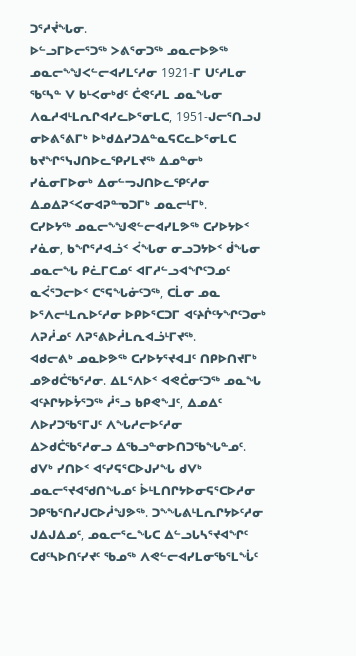ᑐᕐᓱᔫᖓᓂ.
ᐅᓪᓗᒥᐅᓕᕐᑐᖅ ᐳᕕᕐᓂᑐᖅ ᓄᓇᓕᐅᕗᖅ ᓄᓇᓕᖕᖑᐸᓪᓕᐊᓯᒪᑦᓱᓂ 1921-ᒥ ᑌᑦᓱᒪᓂ ᖃᑦᓴᓐ ᐯ ᑲᒻᐸᓂᒃᑯᑦ ᑖᕙᑦᓱᒪ ᓄᓇᖓᓂ ᐱᓇᓱᐊᒻᒪᕆᒋᐊᓯᓚᐅᕐᓂᒪᑕ, 1951-ᒍᓕᕐᑎᓗᒍ ᓂᐅᕕᕐᕕᒥᒃ ᐅᒃᑯᐃᓯᑐᐃᓐᓇᕋᑕᓚᐅᕐᓂᒪᑕ ᑲᔪᖏᕐᓭᒍᑎᐅᓚᕿᓯᒪᔪᖅ ᐃᓄᓐᓂᒃ ᓯᓈᓂᒥᐅᓂᒃ ᐃᓂᓪᓓᒍᑎᐅᓚᕿᑦᓱᓂ ᐃᓄᐃᕈᑉᐸᓂᐊᕈᓐᓀᑐᒥᒃ ᓄᓇᓕᒻᒥᒃ.
ᑕᓯᐅᔭᖅ ᓄᓇᓕᖕᖑᕙᓪᓕᐊᓯᒪᕗᖅ ᑕᓯᐅᔭᐅᑉ ᓯᓈᓂ, ᑲᖏᕐᓱᐊᓘᑉ ᐹᖓᓂ ᓂᓗᑐᔭᐅᑉ ᑰᖓᓂ ᓄᓇᓕᖓ ᑭᓛᒥᑕᓄᑦ ᐊᒥᓱᓪᓗᐊᖏᑦᑐᓄᑦ ᓇᐹᕐᑐᓕᐅᑉ ᑕᕐᕋᖓᓃᑦᑐᖅ, ᑕᒫᓂ ᓄᓇ ᐅᕐᐱᓕᒻᒪᕆᐅᑦᓱᓂ ᐅᑭᐅᕐᑕᑐᒥ ᐊᑦᔨᒌᑦᔭᖏᑦᑐᓂᒃ ᐱᕈᓲᓄᑦ ᐱᕈᕐᕕᐅᓲᒪᕆᐊᓘᒻᒥᔪᖅ.
ᐊᑯᓕᕕᒃ ᓄᓇᐅᕗᖅ ᑕᓯᐅᔭᕐᔪᐊᒧᑦ ᑎᑭᐅᑎᔪᒥᒃ ᓄᕗᑯᑖᖃᕐᓱᓂ. ᐃᒪᕐᐱᐅᑉ ᐊᕙᑖᓂᑦᑐᖅ ᓄᓇᖓ ᐊᑦᔨᒋᔭᐅᔮᕐᑐᖅ ᓲᕐᓗ ᑲᑭᕙᖕᒧᑦ, ᐃᓄᐃᑦ ᐱᐅᓯᑐᖃᕐᒥᒍᑦ ᐱᖓᓱᓕᐅᑦᓱᓂ ᐃᐳᑯᑖᖃᕐᓱᓂᓗ ᐃᖃᓗᓐᓂᐅᑎᑐᖃᖓᓐᓄᑦ.
ᑯᐯᒃ ᓯᑎᐅᑉ ᐊᑦᓯᕋᕐᑕᐅᒍᓯᖓ ᑯᐯᒃ ᓄᓇᓕᕐᔪᐊᖁᑎᖓᓄᑦ ᐆᒻᒪᑎᒋᔭᐅᓂᕋᕐᑕᐅᓱᓂ ᑐᑭᖃᕐᑎᓯᒍᑕᐅᓲᖑᕗᖅ. ᑐᖕᖓᕕᒻᒪᕆᒋᔭᐅᑦᓱᓂ ᒍᐃᒍᐃᓄᑦ, ᓄᓇᓕᕐᓚᖓᑕ ᐃᓪᓗᒐᓴᕐᔪᐊᖏᑦ ᑕᑯᑦᓴᐅᑎᑦᓯᔪᑦ ᖃᓄᖅ ᐱᕙᓪᓕᐊᓯᒪᓂᖃᕐᒪᖔᑦ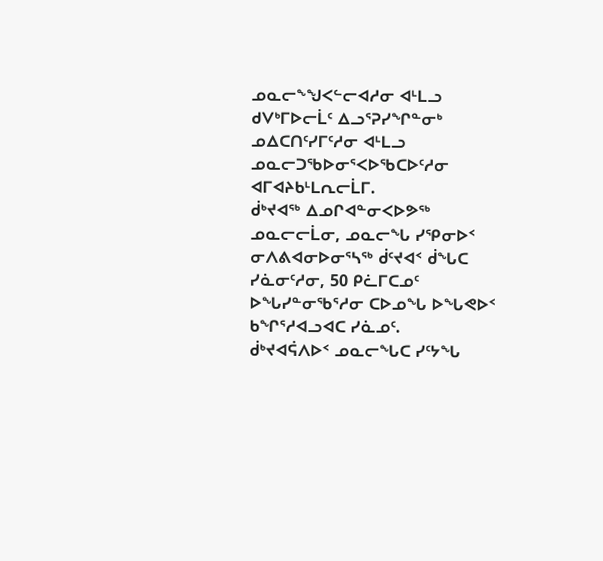ᓄᓇᓕᖕᖑᐸᓪᓕᐊᓱᓂ ᐊᒻᒪᓗ ᑯᐯᒃᒥᐅᓕᒫᑦ ᐃᓗᕐᕈᓯᖏᓐᓂᒃ ᓄᐃᑕᑎᑦᓯᒥᑦᓱᓂ ᐊᒻᒪᓗ ᓄᓇᓕᑐᖃᐅᓂᕐᐸᐅᖃᑕᐅᑦᓱᓂ ᐊᒥᐊᔨᑲᒻᒪᕆᓕᒫᒥ.
ᑰᒃᔪᐊᖅ ᐃᓄᒋᐊᓐᓂᐸᐅᕗᖅ ᓄᓇᓕᓕᒫᓂ, ᓄᓇᓕᖓ ᓯᕿᓂᐅᑉ ᓂᐱᕕᐊᓂᐅᓂᕐᓴᖅ ᑰᑦᔪᐊᑉ ᑰᖓᑕ ᓯᓈᓂᑦᓱᓂ, 50 ᑭᓛᒥᑕᓄᑦ ᐅᖓᓯᓐᓂᖃᕐᓱᓂ ᑕᐅᓄᖓ ᐅᖓᕙᐅᑉ ᑲᖏᕐᓱᐊᓗᐊᑕ ᓯᓈᓄᑦ.
ᑰᒃᔪᐊᕌᐱᐅᑉ ᓄᓇᓕᖓᑕ ᓯᑦᔭᖓ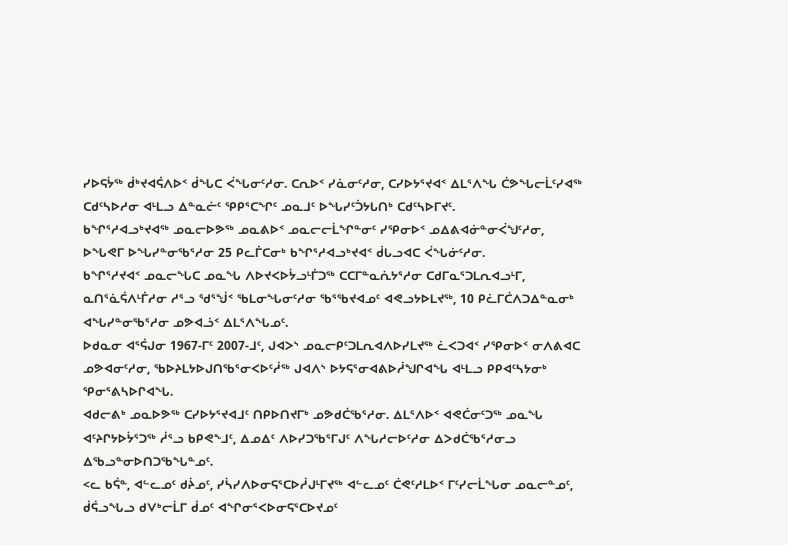ᓯᐅᕋᔮᖅ ᑰᒃᔪᐊᕌᐱᐅᑉ ᑰᖓᑕ ᐹᖓᓂᑦᓱᓂ. ᑕᕆᐅᑉ ᓯᓈᓂᑦᓱᓂ, ᑕᓯᐅᔭᕐᔪᐊᑉ ᐃᒪᕐᐱᖓ ᑖᕗᖓᓕᒫᑦᓯᐊᖅ ᑕᑯᑦᓴᐅᓱᓂ ᐊᒻᒪᓗ ᐃᓐᓇᓖᑦ ᕿᑭᕐᑕᖏᑦ ᓄᓇᒧᑦ ᐅᖓᓯᑦᑑᔭᒐᑎᒃ ᑕᑯᑦᓴᐅᒥᔪᑦ.
ᑲᖏᕐᓱᐊᓗᒃᔪᐊᖅ ᓄᓇᓕᐅᕗᖅ ᓄᓇᕕᐅᑉ ᓄᓇᓕᓕᒫᖏᓐᓂᑦ ᓯᕿᓂᐅᑉ ᓄᐃᕕᐊᓃᓐᓂᐹᖑᑦᓱᓂ, ᐅᖓᕙᒥ ᐅᖓᓯᓐᓂᖃᕐᓱᓂ 25 ᑭᓚᒦᑕᓂᒃ ᑲᖏᕐᓱᐊᓗᒃᔪᐊᑉ ᑰᒐᓗᐊᑕ ᐹᖓᓃᑦᓱᓂ.
ᑲᖏᕐᓱᔪᐊᑉ ᓄᓇᓕᖓᑕ ᓄᓇᖓ ᐱᐅᔪᐸᐅᔮᓗᒻᒦᑐᖅ ᑕᑕᒥᓐᓇᕇᔭᕐᓱᓂ ᑕᑯᒥᓇᕐᑐᒪᕆᐊᓗᒻᒥ, ᓇᑎᕐᓈᕌᐱᒻᒦᓱᓂ ᓱᕐᓗ ᖁᕐᖒᑉ ᖃᒪᓂᖓᓂᑦᓱᓂ ᖃᕐᖃᔪᐊᓄᑦ ᐊᕙᓗᔭᐅᒪᔪᖅ, 10 ᑭᓛᒥᑖᐱᑐᐃᓐᓇᓂᒃ ᐊᖓᓯᓐᓂᖃᕐᓱᓂ ᓄᕗᐊᓘᑉ ᐃᒪᕐᐱᖓᓄᑦ.
ᐅᑯᓇᓂ ᐊᕐᕌᒍᓂ 1967-ᒥᑦ 2007-ᒧᑦ, ᒍᐊᐳᔅ ᓄᓇᓕᑭᑦᑐᒪᕆᐊᐱᐅᓯᒪᔪᖅ ᓛᐸᑐᐊᑉ ᓯᕿᓂᐅᑉ ᓂᐱᕕᐊᑕ ᓄᕗᐊᓂᑦᓱᓂ, ᖃᐅᔨᒪᔭᐅᒍᑎᖃᕐᓂᐸᐅᑦᓲᖅ ᒍᐊᐱᔅ ᐅᔭᕋᕐᓂᐊᕕᐅᓲᖑᒋᐊᖓ ᐊᒻᒪᓗ ᑭᑭᐊᑦᓴᔭᓂᒃ ᕿᓂᕐᕕᓴᐅᒋᐊᖓ.
ᐊᑯᓕᕕᒃ ᓄᓇᐅᕗᖅ ᑕᓯᐅᔭᕐᔪᐊᒧᑦ ᑎᑭᐅᑎᔪᒥᒃ ᓄᕗᑯᑖᖃᕐᓱᓂ. ᐃᒪᕐᐱᐅᑉ ᐊᕙᑖᓂᑦᑐᖅ ᓄᓇᖓ ᐊᑦᔨᒋᔭᐅᔮᕐᑐᖅ ᓲᕐᓗ ᑲᑭᕙᖕᒧᑦ, ᐃᓄᐃᑦ ᐱᐅᓯᑐᖃᕐᒥᒍᑦ ᐱᖓᓱᓕᐅᑦᓱᓂ ᐃᐳᑯᑖᖃᕐᓱᓂᓗ ᐃᖃᓗᓐᓂᐅᑎᑐᖃᖓᓐᓄᑦ.
<ᓚ ᑲᕌᓐ, ᐊᓪᓚᓄᑦ ᑯᔩᓄᑦ, ᓯᓵᓯᐱᐅᓂᕋᕐᑕᐅᓲᒍᒻᒥᔪᖅ ᐊᓪᓚᓄᑦ ᑖᕙᑦᓱᒪᐅᑉ ᒥᑦᓯᓕᒫᖓᓂ ᓄᓇᓕᓐᓄᑦ, ᑰᕌᓗᖓᓗ ᑯᐯᒃᓕᒫᒥ ᑰᓄᑦ ᐊᖏᓂᕐᐸᐅᓂᕋᕐᑕᐅᔪᓄᑦ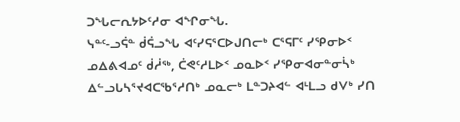ᑐᖓᓕᕆᔭᐅᑦᓱᓂ ᐊᖏᓂᖓ.
ᓭᓐᑦ-ᓗᕌᓐ ᑰᕌᓗᖓ ᐊᑦᓯᕋᕐᑕᐅᒍᑎᓕᒃ ᑕᕐᕋᒥᑦ ᓯᕿᓂᐅᑉ ᓄᐃᕕᐊᓄᑦ ᑰᓲᖅ, ᑖᕙᑦᓱᒪᐅᑉ ᓄᓇᐅᑉ ᓯᕿᓂᐊᓂᓐᓂᓵᒃ ᐃᓪᓗᒐᓴᕐᔪᐊᑕᖃᕐᓱᑎᒃ ᓄᓇᓕᒃ ᒪᓐᑐᔨᐊᓪ ᐊᒻᒪᓗ ᑯᐯᒃ ᓯᑎ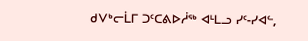ᑯᐯᒃᓕᒫᒥ ᑐᑦᑕᕕᐅᓲᖅ ᐊᒻᒪᓗ ᓯᑦ-ᓯᐊᓪ,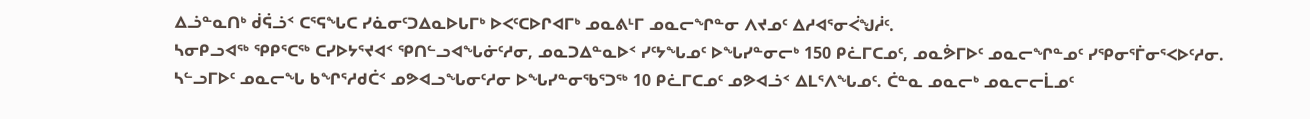ᐃᓘᓐᓇᑎᒃ ᑰᕌᓘᑉ ᑕᕐᕋᖓᑕ ᓯᓈᓂᑦᑐᐃᓇᐅᒐᒥᒃ ᐅᐸᑦᑕᐅᒋᐊᒥᒃ ᓄᓇᕕᒻᒥ ᓄᓇᓕᖏᓐᓂ ᐱᔪᓄᑦ ᐃᓱᐊᕐᓂᐹᖑᓲᑦ.
ᓴᓂᑭᓗᐊᖅ ᕿᑭᕐᑕᖅ ᑕᓯᐅᔭᕐᔪᐊᑉ ᕿᑎᓪᓗᐊᖓᓃᑦᓱᓂ, ᓄᓇᑐᐃᓐᓇᐅᑉ ᓯᑦᔭᖓᓄᑦ ᐅᖓᓯᓐᓂᓕᒃ 150 ᑭᓛᒥᑕᓄᑦ, ᓄᓇᕘᒥᐅᑦ ᓄᓇᓕᖏᓐᓄᑦ ᓯᕿᓂᕐᒦᓂᕐᐸᐅᑦᓱᓂ.
ᓴᓪᓗᒥᐅᑦ ᓄᓇᓕᖓ ᑲᖏᕐᓱᑯᑖᑉ ᓄᕗᐊᓗᖓᓂᑦᓱᓂ ᐅᖓᓯᓐᓂᖃᕐᑐᖅ 10 ᑭᓛᒥᑕᓄᑦ ᓄᕗᐊᓘᑉ ᐃᒪᕐᐱᖓᓄᑦ. ᑖᓐᓇ ᓄᓇᓕᒃ ᓄᓇᓕᓕᒫᓄᑦ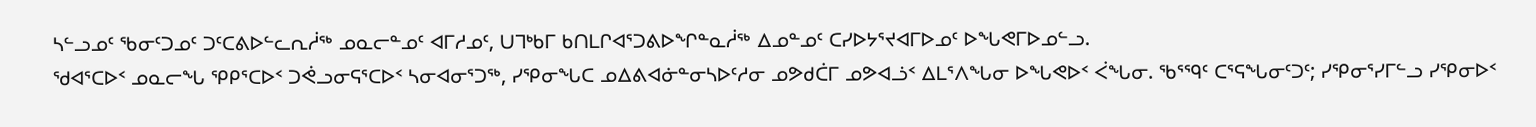ᓴᓪᓗᓄᑦ ᖃᓂᑦᑐᓄᑦ ᑐᑦᑕᕕᐅᓪᓚᕆᓲᖅ ᓄᓇᓕᓐᓄᑦ ᐊᒥᓱᓄᑦ, ᑌᒣᒃᑲᒥ ᑲᑎᒪᒋᐊᕐᑐᕕᐅᖏᓐᓇᓲᖅ ᐃᓄᓐᓄᑦ ᑕᓯᐅᔭᕐᔪᐊᒥᐅᓄᑦ ᐅᖓᕙᒥᐅᓄᓪᓗ.
ᖁᐊᕐᑕᐅᑉ ᓄᓇᓕᖓ ᕿᑭᕐᑕᐅᑉ ᑐᕚᓗᓂᕋᕐᑕᐅᑉ ᓴᓂᐊᓂᕐᑐᖅ, ᓯᕿᓂᖓᑕ ᓄᐃᕕᐊᓃᓐᓂᓴᐅᑦᓱᓂ ᓄᕗᑯᑖᒥ ᓄᕗᐊᓘᑉ ᐃᒪᕐᐱᖓᓂ ᐅᖓᕙᐅᑉ ᐹᖓᓂ. ᖃᕐᙯᑦ ᑕᕐᕋᖓᓂᑦᑐᑦ; ᓯᕿᓂᕐᓯᒥᓪᓗ ᓯᕿᓂᐅᑉ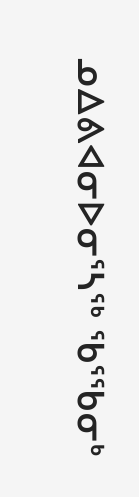ᓄᐃᕕᐊᓂᐅᓂᕐᓴᖅ ᖃᕐᖃᓂᒃ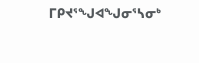ᒥᑭᔪᕐᖑᐊᖑᓂᕐᓴᓂᒃ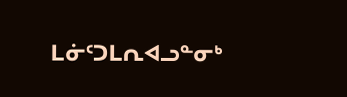ᒪᓃᑦᑐᒪᕆᐊᓗᓐᓂᒃ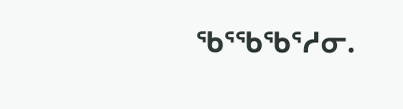ᖃᕐᖃᖃᕐᓱᓂ.